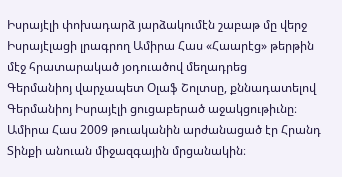Իսրայէլի փոխադարձ յարձակումէն շաբաթ մը վերջ Իսրայէլացի լրագրող Ամիրա Հաս «Հաարէց» թերթին մէջ հրատարակած յօդուածով մեղադրեց
Գերմանիոյ վարչապետ Օլաֆ Շոլտսը, քննադատելով Գերմանիոյ Իսրայէլի ցուցաբերած աջակցութիւնը։
Ամիրա Հաս 2009 թուականին արժանացած էր Հրանդ Տինքի անուան միջազգային մրցանակին։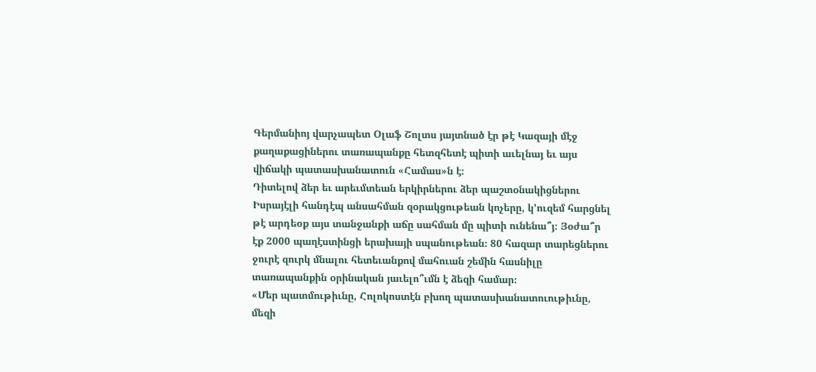Գերմանիոյ վարչապետ Օլաֆ Շոլտս յայտնած էր թէ Կազայի մէջ քաղաքացիներու տառապանքը հետզհետէ պիտի աւելնայ եւ այս վիճակի պատասխանատուն «Համաս»ն է։
Դիտելով ձեր եւ արեւմտեան երկիրներու ձեր պաշտօնակիցներու Իսրայէլի հանդէպ անսահման զօրակցութեան կոչերը, կ՚ուզեմ հարցնել թէ արդեօք այս տանջանքի աճը սահման մը պիտի ունենա՞յ։ Յօժա՞ր էք 2000 պաղէստինցի երախայի սպանութեան։ 80 հազար տարեցներու ջուրէ զուրկ մնալու հետեւանքով մահուան շեմին հասնիլը տառապանքին օրինական յաւելո՞ւմն է ձեզի համար։
«Մեր պատմութիւնը, Հոլոկոստէն բխող պատասխանատուութիւնը, մեզի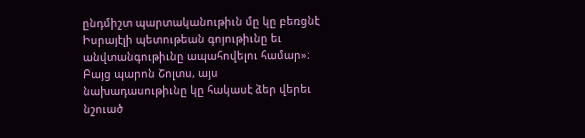ընդմիշտ պարտականութիւն մը կը բեռցնէ Իսրայէլի պետութեան գոյութիւնը եւ անվտանգութիւնը ապահովելու համար»։ Բայց պարոն Շոլտս, այս նախադասութիւնը կը հակասէ ձեր վերեւ նշուած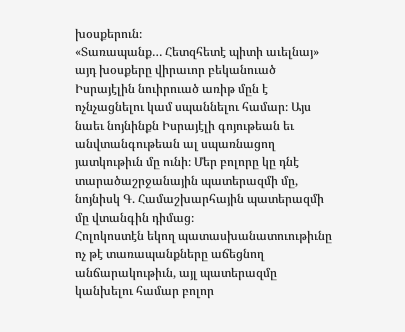խօսքերուն։
«Տառապանք… Հետզհետէ պիտի աւելնայ» այդ խօսքերը վիրաւոր բեկանուած Իսրայէլին նուիրուած առիթ մըն է ոչնչացնելու կամ սպաննելու համար։ Այս նաեւ նոյնինքն Իսրայէլի գոյութեան եւ անվտանգութեան ալ սպառնացող յատկութիւն մը ունի։ Մեր բոլորը կը դնէ տարածաշրջանային պատերազմի մը, նոյնիսկ Գ. Համաշխարհային պատերազմի մը վտանգին դիմաց։
Հոլոկոստէն եկող պատասխանատուութիւնը ոչ թէ տառապանքները աճեցնող անճարակութիւն, այլ պատերազմը կանխելու համար բոլոր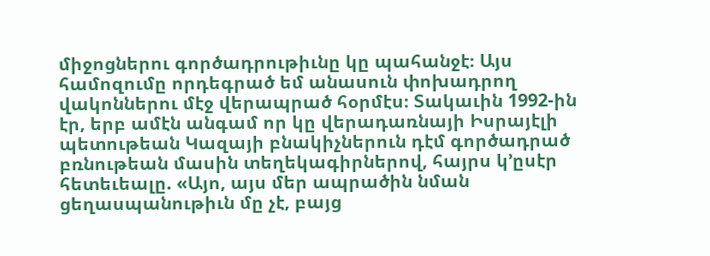միջոցներու գործադրութիւնը կը պահանջէ։ Այս համոզումը որդեգրած եմ անասուն փոխադրող վակոններու մէջ վերապրած հօրմէս։ Տակաւին 1992-ին էր, երբ ամէն անգամ որ կը վերադառնայի Իսրայէլի պետութեան Կազայի բնակիչներուն դէմ գործադրած բռնութեան մասին տեղեկագիրներով, հայրս կ՚ըսէր հետեւեալը. «Այո, այս մեր ապրածին նման ցեղասպանութիւն մը չէ, բայց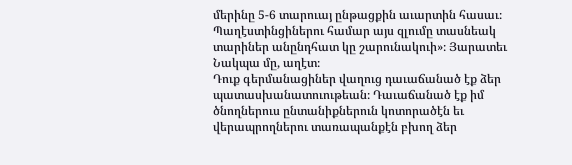մերինը 5-6 տարուայ ընթացքին աւարտին հասաւ։ Պաղէստինցիներու համար այս զլումը տասնեակ տարիներ անընդհատ կը շարունակուի»։ Յարատեւ Նակպա մը, աղէտ։
Դուք գերմանացիներ վաղուց դաւաճանած էք ձեր պատասխանատուութեան։ Դաւաճանած էք իմ ծնողներուս ընտանիքներուն կոտորածէն եւ վերապրողներու տառապանքէն բխող ձեր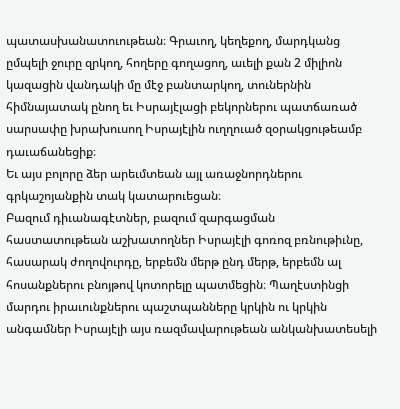պատասխանատուութեան։ Գրաւող, կեղեքող, մարդկանց ըմպելի ջուրը զրկող, հողերը գողացող, աւելի քան 2 միլիոն կազացին վանդակի մը մէջ բանտարկող, տուներնին հիմնայատակ ընող եւ Իսրայէլացի բեկորներու պատճառած սարսափը խրախուսող Իսրայէլին ուղղուած զօրակցութեամբ դաւաճանեցիք։
Եւ այս բոլորը ձեր արեւմտեան այլ առաջնորդներու գրկաշոյանքին տակ կատարուեցան։
Բազում դիւանագէտներ, բազում զարգացման հաստատութեան աշխատողներ Իսրայէլի գոռոզ բռնութիւնը, հասարակ ժողովուրդը, երբեմն մերթ ընդ մերթ, երբեմն ալ հոսանքներու բնոյթով կոտորելը պատմեցին։ Պաղէստինցի մարդու իրաւունքներու պաշտպանները կրկին ու կրկին անգամներ Իսրայէլի այս ռազմավարութեան անկանխատեսելի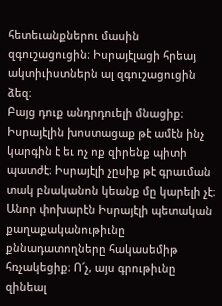հետեւանքներու մասին զգուշացուցին։ Իսրայէլացի հրեայ ակտիւիստներն ալ զգուշացուցին ձեզ։
Բայց դուք անդրդուելի մնացիք։ Իսրայէլին խոստացաք թէ ամէն ինչ կարգին է եւ ոչ ոք զիրենք պիտի պատժէ։ Իսրայէլի չըսիք թէ գրաւման տակ բնականոն կեանք մը կարելի չէ։ Անոր փոխարէն Իսրայէլի պետական քաղաքականութիւնը քննադատողները հակասեմիթ հռչակեցիք։ Ո՜չ, այս գրութիւնը զինեալ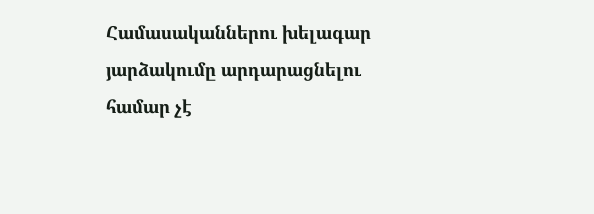Համասականներու խելագար յարձակումը արդարացնելու համար չէ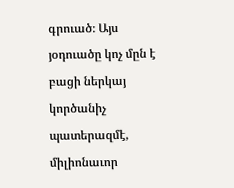գրուած։ Այս յօդուածը կոչ մըն է բացի ներկայ կործանիչ պատերազմէ, միլիոնաւոր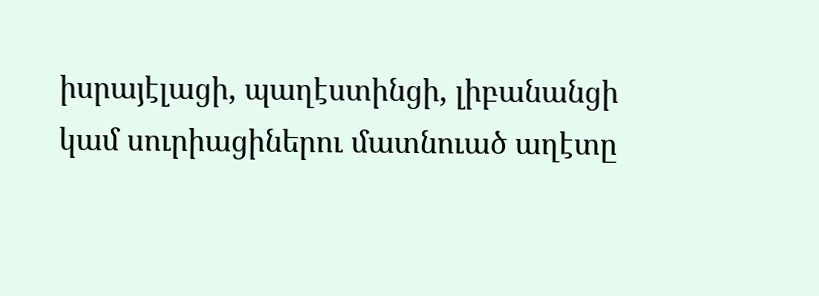իսրայէլացի, պաղէստինցի, լիբանանցի կամ սուրիացիներու մատնուած աղէտը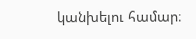կանխելու համար։